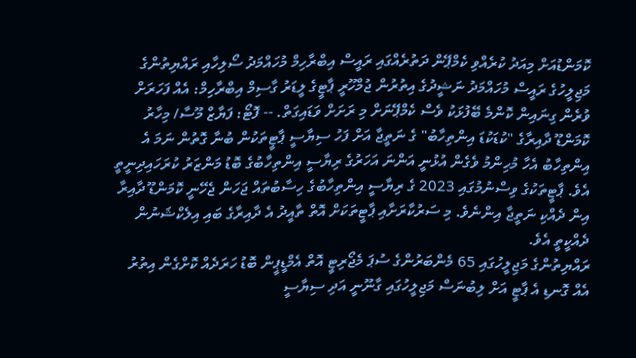ކޮމަންޑުއަށް މިއަދު ކުރެއްވި ކެމްޕޭން ދަތުރެއްގައި ރައީސް އިބްރާހިމް މުހައްމަދު ސޯލިހާއި ރައްޔިތުންގެ މަޖިލީހުގެ ރައީސް މުހައްމަދު ނަޝީދުގެ އިތުރުން ޖުމްހޫރީ ޕާޓީގެ ލީޑަރު ގާސިމް އިބްރާހިމް: އެއް ފަހަރަށް ވުރެން ގިނައިން ކޮންމެ ބޭފުޅަކު ވެސް ކެމްޕޭނަށް މި ރަށަށް ވަޑައިގަތް. -- ފޮޓޯ: ފަޔާޒް މޫސާ/ މިހާރު
ކޮމަންޑޫ ދާއިރާގެ "ކުޑަކުޑަ އިންތިހާބު" ގެ ނަތީޖާ އަށް ފަހު ސިޔާސީ ޕާޓީތަކުން ބުނާ ގޮތުން ނަމަ އެ އިންތިހާބު އެހާ މުހިންމު ވެގެން އުޅުނީ އަންނަ އަހަރުގެ ރިޔާސީ އިންތިހާބުގެ ބޮޑު މަންޒަރު ކުރަހައިދިނީތީ އެވެ. ޕާޓީތަކުގެ ވިސްނުމުގައި 2023 ގެ ރިޔާސީ އިންތިހާބުގެ ހިސާބުތައް ޖަހަން ޖެހޭނީ ކޮމަންޑޫ ދާއިރާ އިން ދެއްކި ނަތީޖާ އިންނެވެ. މި ސަރުކާރަށާއި ޕާޓީތަކަށް އޮތް ތާއީދު އެ ދާއިރާގެ ބައި އިލެކްޝަނުން ދެއްކީތީ އެވެ.
ރައްޔިތުންގެ މަޖިލީހުގައި 65 މެންބަރުންގެ ސުޕަ މެޖޯރިޓީ އޮތް އެމްޑީޕީން ބޮޑު ހަރަދެއް ކޮށްގެން އިތުރު އެއް ގޮނޑި އެ ޕާޓީ އަށް ލިބުނަސް މަޖިލީހުގައި ގާނޫނީ އަދި ސިޔާސީ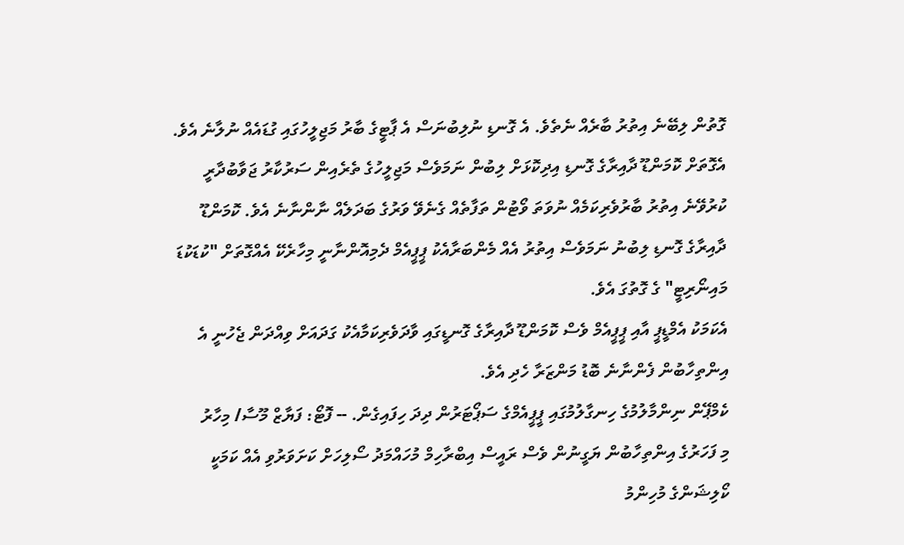ގޮތުން ލިބޭނެ އިތުރު ބާރެއް ނެތެވެ. އެ ގޮނޑި ނުލިބުނަސް އެ ޕާޓީގެ ބާރު މަޖިލީހުގައި ގުޑައެއް ނުލާނެ އެވެ.
އެގޮތަށް ކޮމަންޑޫ ދާއިރާގެ ގޮނޑި އިދިކޮޅަށް ލިބުން ނަމަވެސް މަޖިލީހުގެ ތެރެއިން ސަރުކާރު ޖަވާބުދާރީ ކުރުވޭނެ އިތުރު ބާރުވެރިކަމެއް ނުވަތަ ވޯޓުން ތަފާތެއް ގެނެވޭ ވަރުގެ ބަދަލެއް ނާންނާނެ އެވެ. ކޮމަންޑޫ ދާއިރާގެ ގޮނޑި ލިބުނު ނަމަވެސް އިތުރު އެއް މެންބަރާއެކު ޕީޕީއެމް ދެމިއޮންނާނީ މިހާރެކޭ އެއްގޮތަށް "ކުޑަކުޑަ މައިނޯރިޓީ" ގެ ގޮތުގަ އެވެ.
އެކަމަކު އެމްޑީޕީ އާއި ޕީޕީއެމް ވެސް ކޮމަންޑޫ ދާއިރާގެ ގޮނޑީގައި ވާދަވެރިކަމާއެކު ގަދައަށް ވިއްދަން ޖެހުނީ އެ އިންތިހާބުން ފެންނާނެ ބޮޑު މަންޒަރާ ހެދި އެވެ.
ކެމްޕޭން ނިންމާލުމުގެ ހިނގާލުމުގައި ޕީޕީއެމްގެ ސަޕޯޓަރުން ދިދަ ހިފައިގެން. -- ފޮޓޯ: ފަޔާޒް މޫސާ/ މިހާރު
މި ފަހަރުގެ އިންތިހާބުން ޔަގީނުން ވެސް ރައީސް އިބްރާހިމް މުހައްމަދު ސޯލިހަށް ކަށަވަރުވި އެއް ކަމަކީ ކޯލިޝަންގެ މުހިންމު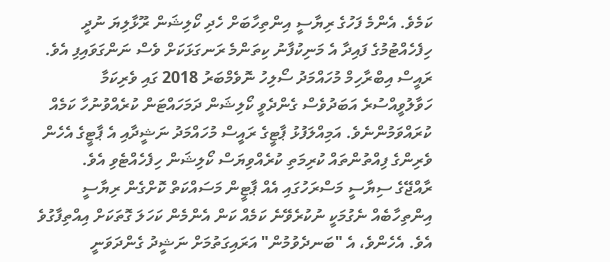ކަމެވެ. އެންމެ ފަހުގެ ރިޔާސީ އިންތިހާބަށް ހެދި ކޯލިޝަން ރޫޅާލިޔަ ނުދީ ހިފެހެއްޓުމުގެ ފައިދާ އެ މަނިކުފާނު ކިތަންމެ ރަނގަޅަކަށް ވެސް ނަންގަވައިފި އެވެ. ރައީސް އިބްރާހިމް މުހައްމަދު ސޯލިހު ނޮވެމްބަރު 2018 ގައި ވެރިކަމާ ހަވާލުވީއްސުރެ އަބަދުވެސް ގެންދެވީ ކޯލިޝަން ދަމަހައްޓަން ކުރެއްވުނުހާ ކަމެއް ކުރައްވަމުންނެވެ. އަމިއްލަފުޅު ޕާޓީގެ ރައީސް މުހައްމަދު ނަޝީދާއި އެ ޕާޓީގެ އެހެން ވެރިންގެ ފިއްތުންތައް ކުރިމަތި ކުރެއްވިޔަސް ކޯލިޝަން ހިފެހެއްޓެވި އެވެ.
ރާއްޖޭގެ ސިޔާސީ މަސްރަހުގައި އެއް ޕާޓީން މަސައްކަތް ކޮށްގެން ރިޔާސީ އިންތިހާބެއް ނެގުމަކީ ނުކުރެވޭނެ ކަމެއް ކަން އެންމެން ކަހަލަ ގޮތަކަށް އިއްތިފާގުވެ އެވެ. އެހެންވެ، އެ "ބަނދެވުމުން" އަރައިގަތުމަށް ނަޝީދު ގެންދަވަނީ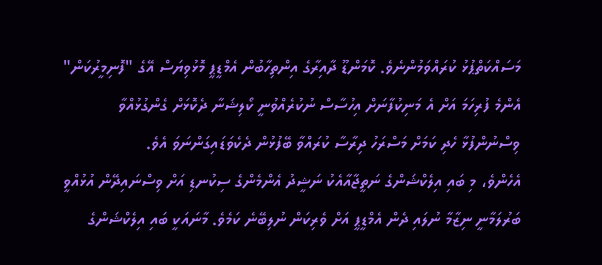މަސައްކަތްޕުޅު ކުރައްވަމުންނެވެ. ކޮމަންޑޫ ދާއިރާގެ އިންތިހާބުން އެމްޑީޕީ މޮޅުވިޔަސް އޭގެ "ފޮނިމީރުކަން" އެންމެ ފުރިހަމަ އަށް އެ މަނިކުފާނަށް އިހުސާސް ނުކުރެއްވުނީ ކޯލިޝަނާ ދެކޮޅަށް ގެންގުޅުއްވާ ވިސްނުންފުޅާ ހެދި ކަމަށް މަސްރަހު ދިރާސާ ކުރައްވާ ބޭފުޅުން ދެކެވަޑައިގަންނަވަ އެވެ.
އެހެންވެ، މި ބައި އިލެކްޝަންގެ ނަތީޖާއާއެކު ނަޝީދު އެންމެންގެ ސިކުނޑި އަށް ވިސްނައިދޭން އުޅުއްވީ ބަރުލަމާނީ ނިޒާމާ ނުލައި ދެން އެމްޑީޕީ އަށް ވެރިކަން ނުލިބޭނެ ކަމެވެ. މާނައަކީ ބައި އިލެކްޝަންގެ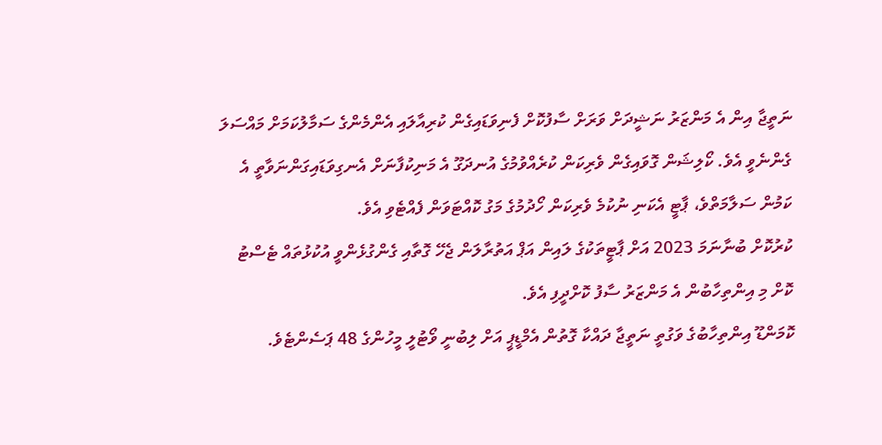ނަތީޖާ އިން އެ މަންޒަރު ނަޝީދަށް ވަރަށް ސާފުކޮށް ފެނިވަޑައިގެން ކުރިއާލައި އެންމެންގެ ސަމާލުކަމަށް މައްސަލަ ގެންނެވީ އެވެ. ކޯލިޝަން ގޮވައިގެން ވެރިކަން ކުރެއްވުމުގެ އުނދަގޫ އެ މަނިކުފާނަށް އެނގިވަޑައިގަންނަވާތީ އެ ކަމުން ސަލާމަތްވެ، ޕާޓީ އެކަނި ނުކުމެ ވެރިކަން ހޯދުމުގެ މަގު ކޮއްޓަވަން ފެއްޓެވި އެވެ.
ކުރުކޮށް ބުނާނަމަ 2023 އަށް ޕާޓީތަކުގެ ލައިން އަޕް އަތުރާލަން ޖެހޭ ގޮތާއި ގެންގުޅެންވީ އުކުޅުތައް ޓެސްޓު ކޮށް މި އިންތިހާބުން އެ މަންޒަރު ސާފު ކޮށްދީފި އެވެ.
ކޮމަންޑޫ އިންތިހާބުގެ ވަގުތީ ނަތީޖާ ދައްކާ ގޮތުން އެމްޑީޕީ އަށް ލިބުނީ ވޯޓުލީ މީހުންގެ 48 ޕަސެންޓެވެ.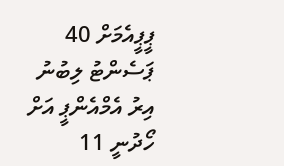ޕީޕީއެމަށް 40 ޕަސެންޓު ލިބުނު އިރު އެމްއެންޕީ އަށް ހޯދުނީ 11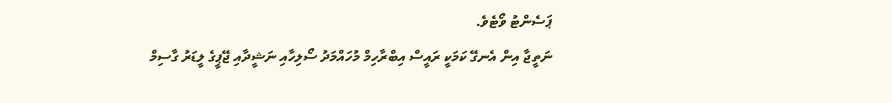ޕަސެންޓު ވޯޓެވެ.
ނަތީޖާ އިން އެނގޭ ކަމަކީ ރައީސް އިބްރާހިމް މުހައްމަދު ސޯލިހާއި ނަޝީދާއި ޖޭޕީގެ ލީޑަރު ގާސިމް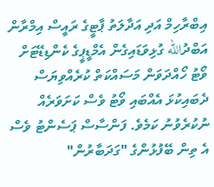އިބްރާހިމް އަދި އަދާލަތު ޕާޓީގެ ރައީސް އިމްރާން އަބްދުالله ގުޅިވަޑައިގެން އެމްޑީޕީގެ ކެންޑިޑޭޓަށް ވޯޓު ހޯއްދަވަން މަސައްކަތް ކުރެއްވިޔަސް ދެބައިކުޅަ އެއްބައި ވޯޓު ވެސް ކަށަވަރެއް ނުކުރެވުނު ކަމެވެ. ފަންސާސް ޕަސެންޓު ވެސް އެ ތިން ބޭފުޅުންގެ "ގަދަބާރުން"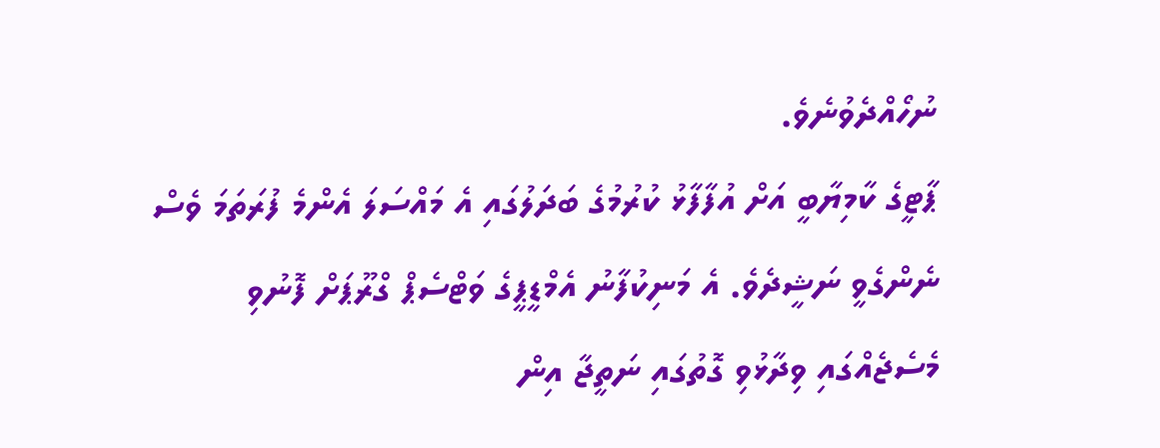ނުހޯއްދެވުނެވެ.
ޕާޓީގެ ކާމިޔާބީ އަށް އުފާފާޅު ކުރުމުގެ ބަދަލުގައި އެ މައްސަލަ އެންމެ ފުރަތަމަ ވެސް ނެންގެވީ ނަޝީދެވެ. އެ މަނިކުފާނު އެމްޑީޕީގެ ވަޓްސެޕް ގްރޫޕަށް ފޮނުވި މެސެޖެއްގައި ވިދާޅުވި ގޮތުގައި ނަތީޖާ އިން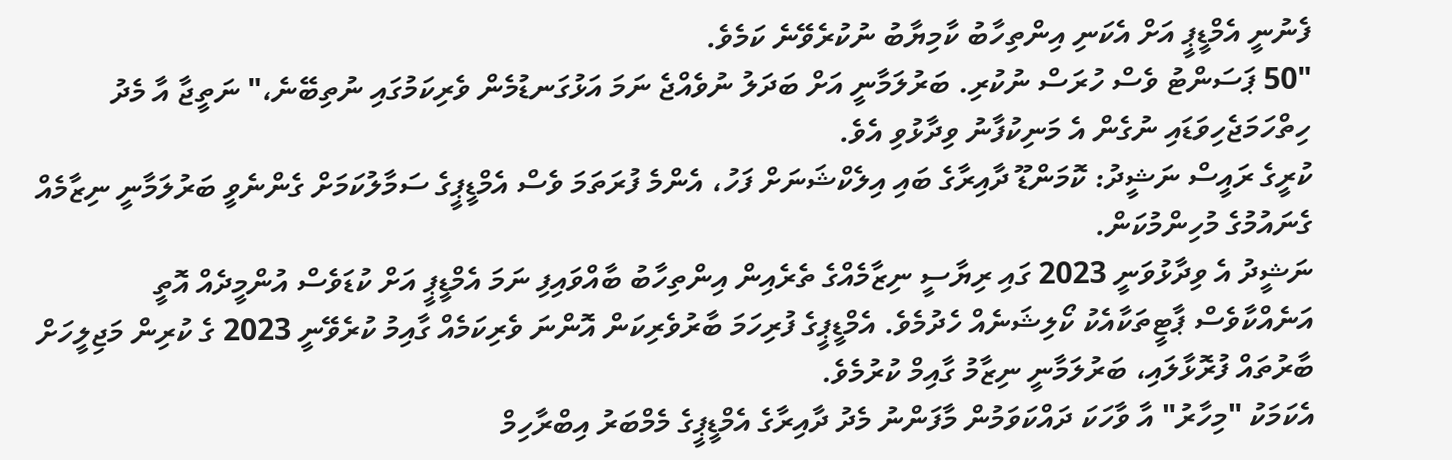ފެނުނީ އެމްޑީޕީ އަށް އެކަނި އިންތިހާބު ކާމިޔާބު ނުކުރެވޭނެ ކަމެވެ.
"50 ޕަސަންޓު ވެސް ހުރަސް ނުކުރި. ބަރުލަމާނީ އަށް ބަދަލު ނުވެއްޖެ ނަމަ އަޅުގަނޑުމެން ވެރިކަމުގައި ނުތިބޭނެ،" ނަތީޖާ އާ މެދު ހިތްހަމަޖެހިވަޑައި ނުގެން އެ މަނިކުފާނު ވިދާޅުވި އެވެ.
ކުރީގެ ރައީސް ނަޝީދު: ކޮމަންޑޫ ދާއިރާގެ ބައި އިލެކްޝަނަށް ފަހު، އެންމެ ފުރަތަމަ ވެސް އެމްޑީޕީގެ ސަމާލުކަމަށް ގެންނެވީ ބަރުލަމާނީ ނިޒާމެއް ގެނައުމުގެ މުހިންމުކަން.
ނަޝީދު އެ ވިދާޅުވަނީ 2023 ގައި ރިޔާސީ ނިޒާމެއްގެ ތެރެއިން އިންތިހާބު ބާއްވައިފި ނަމަ އެމްޑީޕީ އަށް ކުޑަވެސް އުންމީދެއް އޮތީ އަނެއްކާވެސް ޕާޓީތަކާއެކު ކޯލިޝަނެއް ހެދުމެވެ. އެމްޑީޕީގެ ފުރިހަމަ ބާރުވެރިކަން އޮންނަ ވެރިކަމެއް ގާއިމު ކުރެވޭނީ 2023 ގެ ކުރިން މަޖިލީހަށް ބާރުތައް ފުރޮޅާލައި، ބަރުލަމާނީ ނިޒާމު ގާއިމް ކުރުމެވެ.
އެކަމަކު "މިހާރު" އާ ވާހަކަ ދައްކަވަމުން މާފަންނު މެދު ދާއިރާގެ އެމްޑީޕީގެ މެމްބަރު އިބްރާހިމް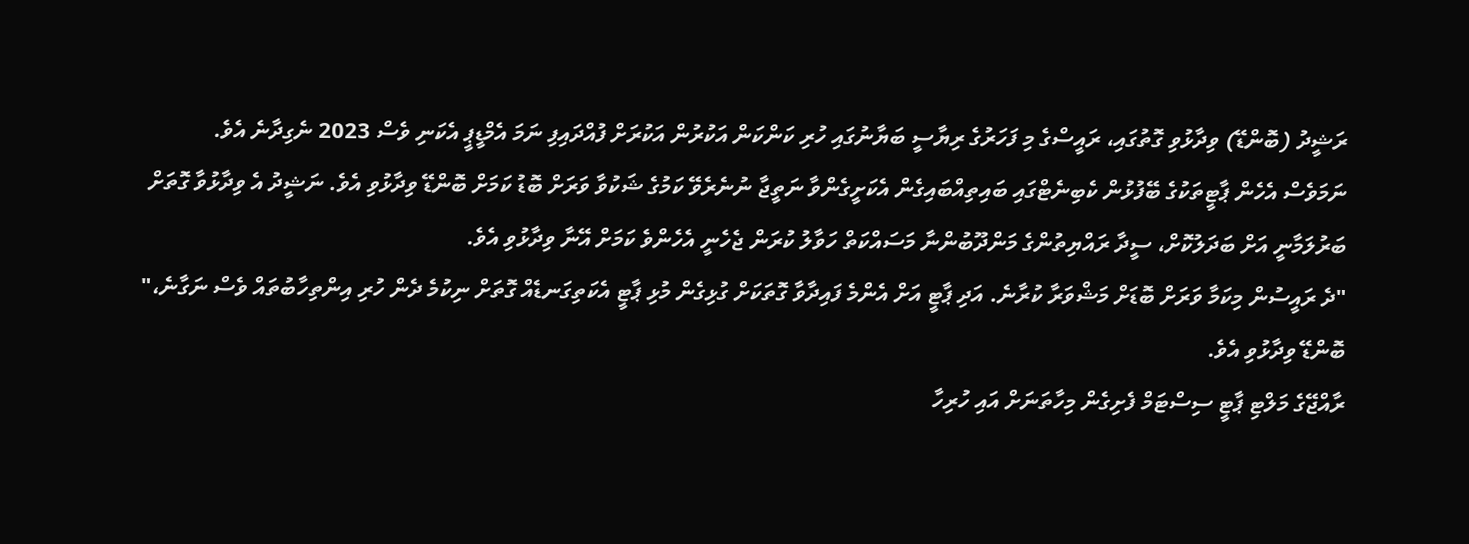ރަޝީދު (ބޮންޑޭ) ވިދާޅުވި ގޮތުގައި، ރައީސްގެ މި ފަހަރުގެ ރިޔާސީ ބަޔާނުގައި ހުރި ކަންކަން އަކުރުން އަކުރަށް ފުއްދައިފި ނަމަ އެމްޑީޕީ އެކަނި ވެސް 2023 ނެގިދާނެ އެވެ.
ނަމަވެސް އެހެން ޕާޓީތަކުގެ ބޭފުޅުން ކެބިނެޓްގައި ބައިތިއްބައިގެން އެކަށީގެންވާ ނަތީޖާ ނުނެރެވޭ ކަމުގެ ޝަކުވާ ވަރަށް ބޮޑު ކަމަށް ބޮންޑޭ ވިދާޅުވި އެވެ. ނަޝީދު އެ ވިދާޅުވާ ގޮތަށް ބަރުލަމާނީ އަށް ބަދަލުކޮށް، ސީދާ ރައްޔިތުންގެ މަންދޫބުންނާ މަސައްކަތް ހަވާލު ކުރަން ޖެހެނީ އެހެންވެ ކަމަށް އޭނާ ވިދާޅުވި އެވެ.
"ދެ ރައީސުން މިކަމާ ވަރަށް ބޮޑަށް މަޝްވަރާ ކުރާނެ. އަދި ޕާޓީ އަށް އެންމެ ފައިދާވާ ގޮތަކަށް ގުޅިގެން މުޅި ޕާޓީ އެކަތިގަނޑެއް ގޮތަށް ނިކުމެ ދެން ހުރި އިންތިހާބުތައް ވެސް ނަގާނެ،" ބޮންޑޭ ވިދާޅުވި އެވެ.
ރާއްޖޭގެ މަލްޓި ޕާޓީ ސިސްޓަމް ފެށިގެން މިހާތަނަށް އައި ހުރިހާ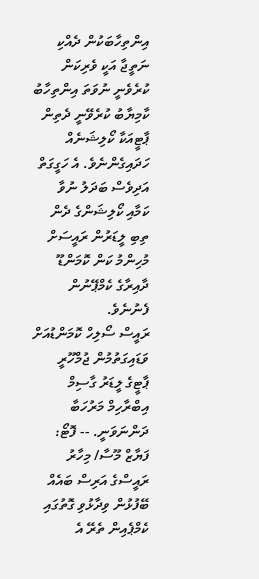އިންތިހާބަކުން ދެއްކި ނަތީޖާ އަކީ ވެރިކަން ކުރެވެނީ ނުވަތަ އިންތިހާބު ކާމިޔާބު ކުރެވޭނީ ދެތިން ޕާޓީއަކާ ކޯލިޝަނެއް ހަދައިގެންނެވެ. އެ ހަގީގަތް އަދިވެސް ބަދަލު ނުވާ ކަމާއި ކޯލިޝަންގެ ދެން ތިބި ލީޑަރުން ރައީސަށް މުހިންމު ކަން ކޮމަންޑޫ ދާއިރާގެ ކެމްޕޭނުން ފެނުނެވެ.
ރައީސް ސޯލިހް ކޮމަންޑުއަށް ވަޑައިގަތުމުން ޖުމްހޫރީ ޕާޓީގެ ލީޑަރު ގާސިމް އިބްރާހިމް މަރުހަބާ ދަންނަވަނީ. -- ފޮޓޯ: ފަޔާޒް މޫސާ/ މިހާރު
ރައީސްގެ އަރިސް ބައެއް ބޭފުޅުން ވިދާޅުވި ގޮތުގައި ކެމްޕެއިން ތެރޭ އެ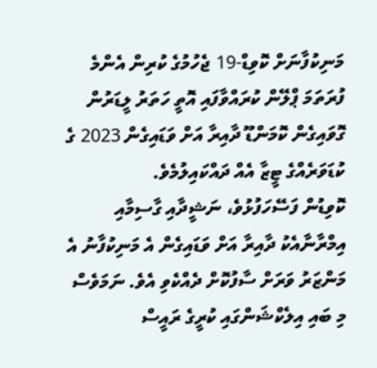މަނިކުފާނަށް ކޮވިޑް-19 ޖެހުމުގެ ކުރިން އެންމެ ފުރަތަމަ ޕްލޭން ކުރައްވާފައި އޮތީ ހަތަރު ލީޑަރުން ގޮވައިގެން ކޮމަންޑޫ ދާއިރާ އަށް ވަޑައިގެން 2023 ގެ ކުޑަވަރެއްގެ ޓީޒާ އެއް ދައްކައިލުމެވެ.
ކޮވިޑުން ފަސޭހަފުޅުވެ، ނަޝީދާއި ގާސިމާއި އިމްރާނާއެކު ދާއިރާ އަށް ވަޑައިގެން އެ މަނިކުފާނު އެ މަންޒަރު ވަރަށް ސާފުކޮށް ދެއްކެވި އެވެ. ނަމަވެސް މި ބައި އިލެކްޝަންގައި ކުރީގެ ރައީސް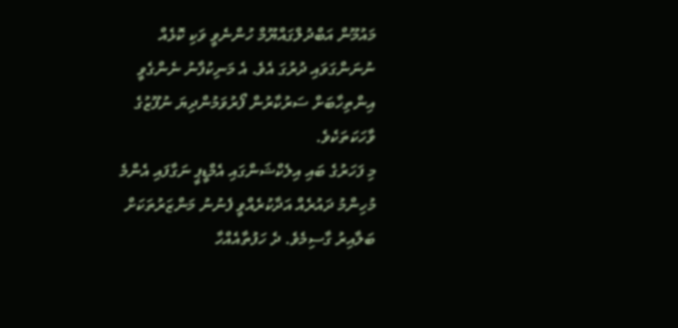މައުމޫން އަބްދުލްގައްޔޫމް ހުންނެވީ ވަކި ކޮޅެއް ނުނަންގަވައި ދުރުގަ އެވެ. އެ މަނިކުފާނު ނެންގެވީ އިންތިހާބަށް ސަރުކާރުން ފޯރުވަމުންދިޔަ ނުފޫޒުގެ ވާހަކަތަކެވެ.
މި ފަހަރުގެ ބައި އިލެކްޝަންގައި އެމްޑީޕީ ނަގާފައި އެންމެ މުހިންމު ދައުރެއް އަދާކުރެއްވީ ފެނުނު މަންޒަރުތަކަށް ބަލާއިރު ގާސިމެވެ. ދެ ހަފުތާއެއްހާ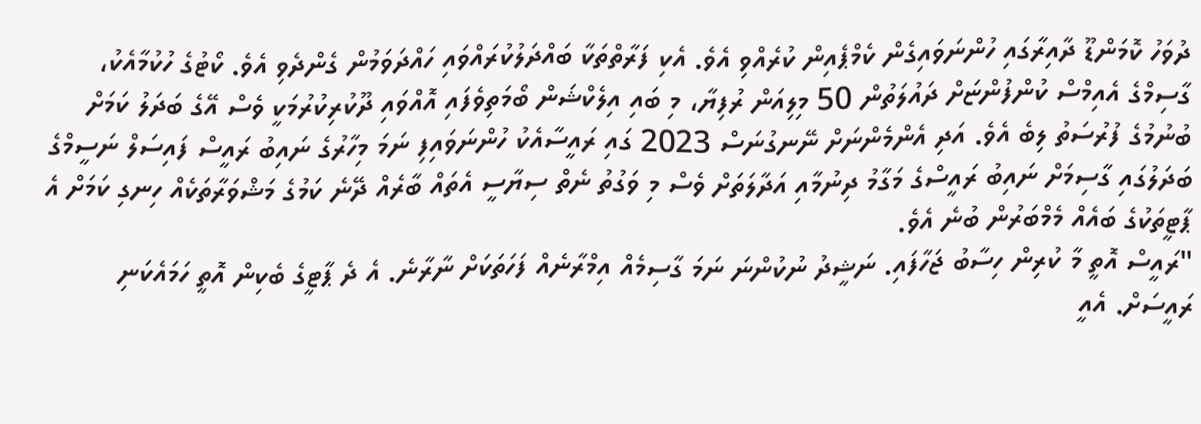ދުވަހު ކޮމަންޑޫ ދާއިރާގައި ހުންނަވައިގެން ކެމްޕެއިން ކުރެއްވި އެވެ. އެކި ފަރާތްތަކާ ބައްދަލުކުރައްވައި ހައްދަވަމުން ގެންދެވި އެވެ. ކޯޓުގެ ހުކުމާއެކު، ގާސިމްގެ އެއިމްސް ކުންފުންޏަށް ދައުލަތުން 50 މިލިއަން ރުފިޔާ، މި ބައި އިލެކްޝަން ބޯމަތިވެފައި އޮއްވައި ދޫކުރިކުރުމަކީ ވެސް އޭގެ ބަދަލު ކަމަށް ބުނުމުގެ ފުރުސަތު ލިބެ އެވެ. އަދި އެންމެންނަށް ނޭނގުނަސް 2023 ގައި ރައީސާއެކު ހުންނަވައިފި ނަމަ މިހާރުގެ ނައިބު ރައީސް ފައިސަލް ނަސީމްގެ ބަދަލުގައި ގާސިމަށް ނައިބު ރައީސްގެ މަގާމު ދިނުމާއި އަދާލަތަށް ވެސް މި ވަގުތު ނެތް ސިޔާސީ އެތައް ބާރެއް ދޭނެ ކަމުގެ މަޝްވަރާތަކެއް ހިނގި ކަމަށް އެ ޕާޓީތަކުގެ ބައެއް މެމްބަރުން ބުނެ އެވެ.
"ރައީސް އޮތީ މާ ކުރިން ހިސާބު ޖަހާފައި. ނަޝީދު ނުކުންނަ ނަމަ ގާސިމެއް އިމްރާނެއް ފަހަތަކަށް ނާރާނެ. އެ ދެ ޕާޓީގެ ބެކިން އޮތީ ހަމައެކަނި ރައީސަށް. އެއީ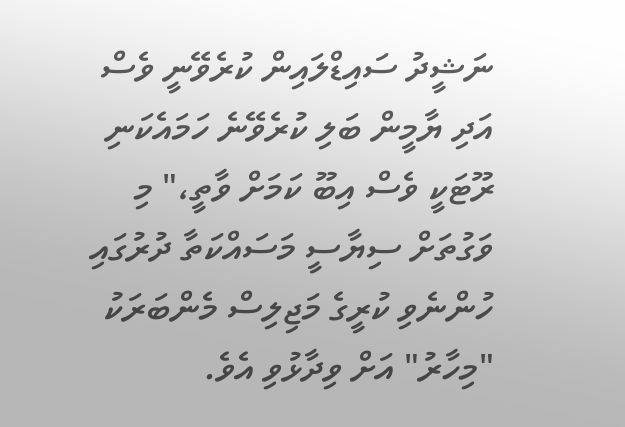ނަޝީދު ސައިޑްލައިން ކުރެވޭނީ ވެސް އަދި ޔާމީން ބަލި ކުރެވޭނެ ހަމައެކަނި ރޫޓަކީ ވެސް އިބޫ ކަމަށް ވާތީ،" މި ވަގުތަށް ސިޔާސީ މަސައްކަތާ ދުރުގައި ހުންނެވި ކުރީގެ މަޖިލިސް މެންބަރަކު "މިހާރު" އަށް ވިދާޅުވި އެވެ.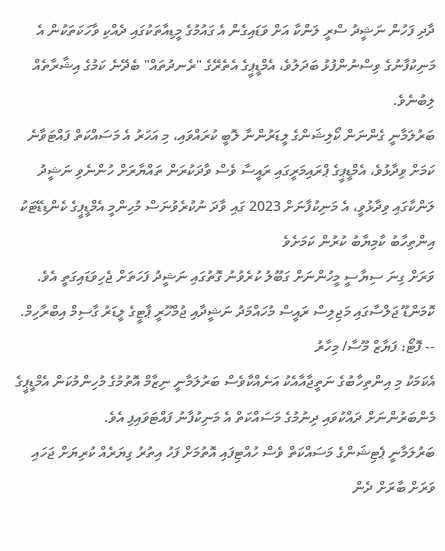ދާދި ފަހުން ނަޝީދު ސްރީ ލަންކާ އަށް ވަޑައިގެން އެ ގައުމުގެ މީޑިއާތަކުގައި ދެއްކި ވާހަކަތަކުން އެ މަނިކުފާނުގެ ވިސްނުންފުޅު ބަދަލުވެ، އެމްޑީޕީގެ އެތެރޭގެ "ރެނދުތައް" ބެދޭނެ ކަމުގެ އިޝާރާތެއް ލިބުނެވެ.
ބަރުލަމާނީ ގެންނަން ކޯލިޝަންގެ ލީޑަރުންނާ ލޮބީ ކުރައްވައި، މި އަހަރު އެ މަސައްކަތް ފައްޓަވާނެ ކަމަށް ވިދާޅުވެ، އެމްޑީޕީގެ ޕްރައިމަރީގައި ރައީސާ ވެސް ވާދަކުރަން ތައްޔާރަށް ހުންނެވި ނަޝީދު ލަންކާގައި ވިދާޅުވީ، އެ މަނިކުފާނަށް 2023 ގައި ވާދަ ނުކުރެވުނަސް މުހިންމީ އެމްޑީޕީގެ ކެންޑިޑޭޓަކު އިންތިހާބު ކާމިޔާބު ކުރުން ކަމަށެވެ
ވަރަށް ގިނަ ސިޔާސީ މީހުންނަށް ގަބޫލު ކުރެވުނު ގޮތުގައި ނަޝީދު ފަހަތަށް ޖެހިވަޑައިގަތީ އެވެ.
ކޮމަންޑޫ ޖަލްސާގައި މަޖިލިސް ރައީސް މުހައްމަދު ނަޝީދާއި ޖުމްހޫރީ ޕާޓީގެ ލީޑަރު ގާސިމް އިބްރާހިމް. -- ފޮޓޯ: ފަޔާޒް މޫސާ/ މިހާރު
އެކަމަކު މި އިންތިހާބުގެ ނަތީޖާއާއެކު އަނެއްކާވެސް ބަރުލަމާނީ ނިޒާމް އޮތުމުގެ މުހިންމުކަން އެމްޑީޕީގެ މެންބަރުންނަށް ދައްކުވައި ދިނުމުގެ މަސައްކަތް އެ މަނިކުފާނު ފައްޓަވައިފި އެވެ.
ބަރުލަމާނީ ޕެޓިޝަންގެ މަސައްކަތް ވެސް ހުއްޓިފައި އޮތުމަށް ފަހު އިތުރު ގިޔަރެއް ކުރިޔަށް ޖަހައި ވަރަށް ބާރަށް ދެން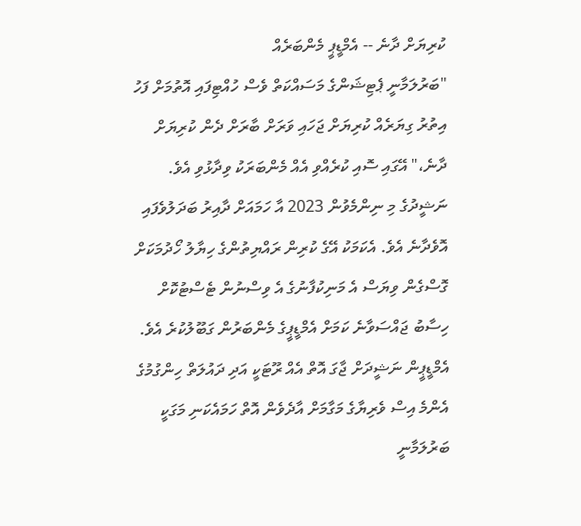ކުރިޔަށް ދާނެ -- އެމްޑީޕީ މެންބަރެއް
"ބަރުލަމާނީ ޕެޓިޝަންގެ މަސައްކަތް ވެސް ހުއްޓިފައި އޮތުމަށް ފަހު އިތުރު ގިޔަރެއް ކުރިޔަށް ޖަހައި ވަރަށް ބާރަށް ދެން ކުރިޔަށް ދާނެ،" އޭގައި ސޮއި ކުރެއްވި އެއް މެންބަރަކު ވިދާޅުވި އެވެ.
ނަޝީދުގެ މި ނިންމެވުން 2023 އާ ހަމައަށް ދާއިރު ބަދަލުވެފައި އޮވެދާނެ އެވެ. އެކަމަކު އޭގެ ކުރިން ރައްޔިތުންގެ ހިޔާލު ހޯދުމަކަށް ގޮސްގެން ވިޔަސް އެ މަނިކުފާނުގެ އެ ވިސްނުން ޓެސްޓުކޮށް ހިސާބު ޖައްސަވާނެ ކަމަށް އެމްޑީޕީގެ މެންބަރުން ގަބޫލުކުރެ އެވެ.
އެމްޑީޕީން ނަޝީދަށް ޖާގަ އޮތް އެއް ރޫޓަކީ އަދި ދައުލަތް ހިންގުމުގެ އެންމެ އިސް ވެރިޔާގެ މަގާމަށް އާދެވެން އޮތް ހަމައެކަނި މަގަކީ ބަރުލަމާނީ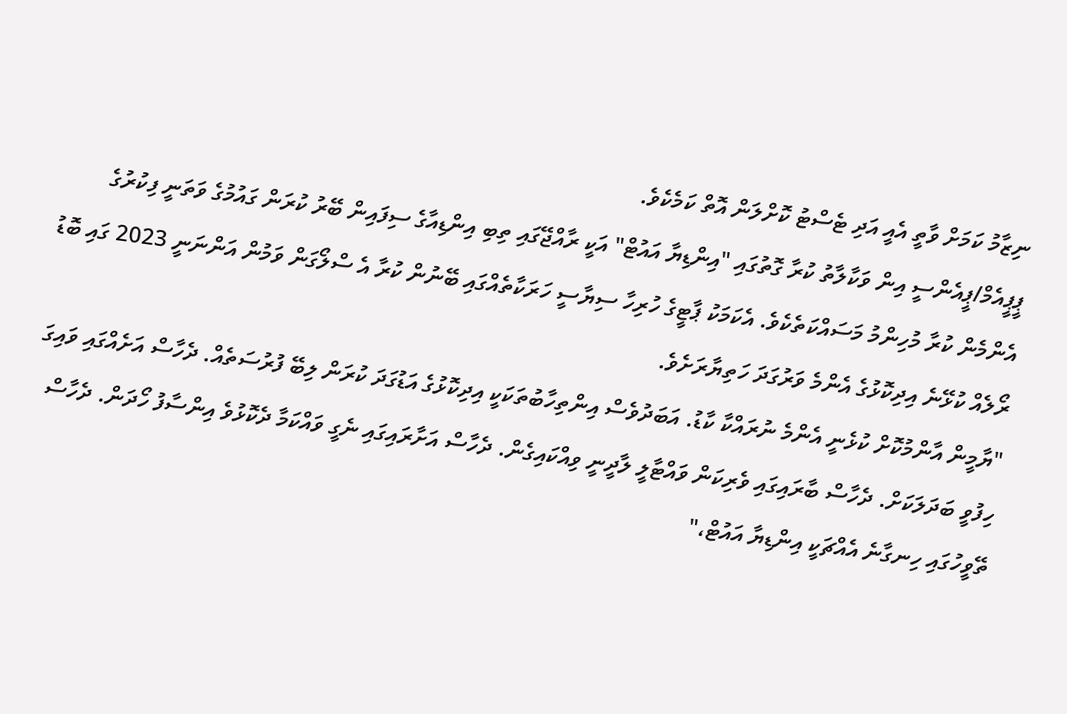ނިޒާމު ކަމަށް ވާތީ އެއީ އަދި ޓެސްޓު ކޮށްލަން އޮތް ކަމެކެވެ.
ޕީޕީއެމް/ޕީއެންސީ އިން ވަކާލާތު ކުރާ ގޮތުގައި "އިންޑިޔާ އައުޓް" އަކީ ރާއްޖޭގައި ތިބި އިންޑިއާގެ ސިފައިން ބޭރު ކުރަން ގައުމުގެ ވަތަނީ ފިކުރުގެ އެންމެން ކުރާ މުހިންމު މަސައްކަތެކެވެ. އެކަމަކު ޕާޓީގެ ހުރިހާ ސިޔާސީ ހަރަކާތެއްގައި ބޭނުން ކުރާ އެ ސްލޯގަން ވަމުން އަންނަނީ 2023 ގައި ބޮޑު ރޯލެއް ކުޅޭނެ އިދިކޮޅުގެ އެންމެ ވަރުގަދަ ހަތިޔާރަށެވެ.
"ޔާމީން އާންމުކޮށް ކުޅެނީ އެންމެ ނުރައްކާ ކާޑު. އަބަދުވެސް އިންތިހާބުތަކަކީ އިދިކޮޅުގެ އަޑުގަދަ ކުރަން ލިބޭ ފުރުސަތެއް. ދެހާސް އަށެއްގައި ވައިގަ ހިފުވީ ބަދަލަކަށް. ދެހާސް ބާރައިގައި ވެރިކަން ވައްޓާލީ ލާދީނީ ވިއްކައިގެން. ދެހާސް އަށާރައިގައި ނެގީ ވައްކަމާ ދެކޮޅުވެ އިންސާފު ހޯދަން. ދެހާސް ތޭވީހުގައި ހިނގާނެ އެއްޗަކީ އިންޑިޔާ އައުޓް،"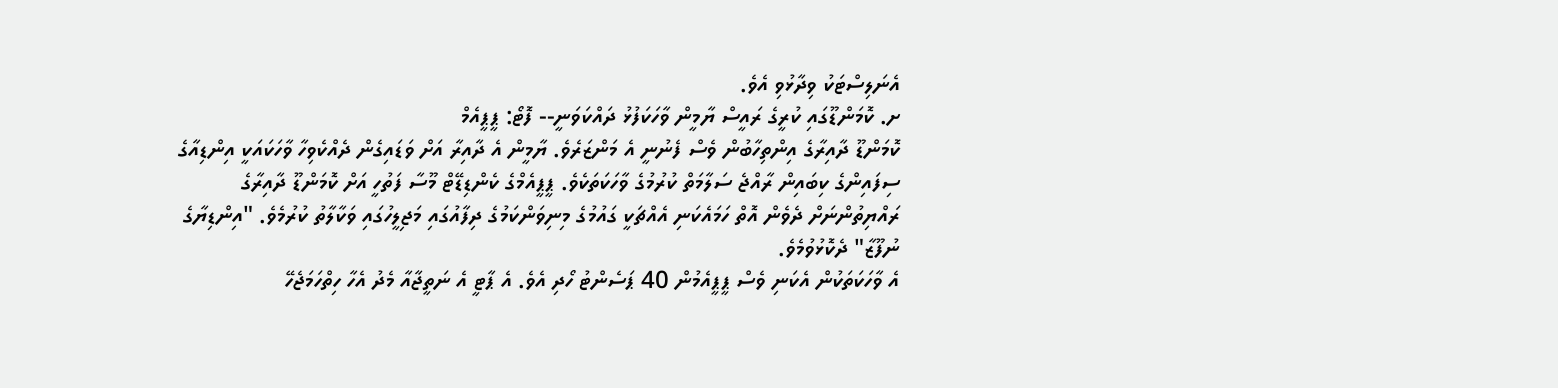އެނަލިސްޓަކު ވިދާޅުވި އެވެ.
ށ. ކޮމަންޑޫގައި ކުރީގެ ރައީސް ޔާމީން ވާހަކަފުޅު ދައްކަވަނީ-- ފޮޓޯ: ޕީޕީއެމް
ކޮމަންޑޫ ދާއިރާގެ އިންތިހާބުން ވެސް ފެނުނީ އެ މަންޒަރެވެ. ޔާމީން އެ ދާއިރާ އަށް ވަޑައިގެން ދެއްކެވިހާ ވާހަކައަކީ އިންޑިއާގެ ސިފައިންގެ ކިބައިން ރާއްޖެ ސަލާމަތް ކުރުމުގެ ވާހަކަތަކެވެ. ޕީޕީއެމްގެ ކެންޑިޑޭޓް މޫސާ ފަތުހީ އަށް ކޮމަންޑޫ ދާއިރާގެ ރައްޔިތުންނަށް ދެވެން އޮތް ހަމައެކަނި އެއްޗަކީ ގައުމުގެ މިނިވަންކަމުގެ ދިފާއުގައި މަޖިލީހުގައި ވަކާލާތު ކުރުމެވެ. "އިންޑިޔާގެ ނުފޫޒާ" ދެކޮޅުވުމެވެ.
އެ ވާހަކަތަކުން އެކަނި ވެސް ޕީޕީއެމުން 40 ޕަސެންޓު ހޯދި އެވެ. އެ ޕާޓީ އެ ނަތީޖާއާ މެދު އެހާ ހިތްހަމަޖެހޭ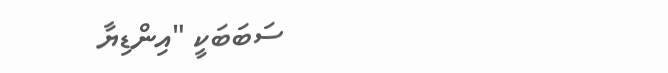ސަބަބަކީ "އިންޑިޔާ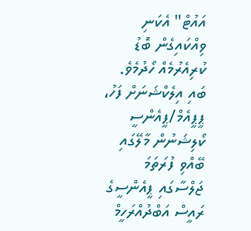އައުޓް" އެކަނި ވިއްކައިގެން ބޮޑު ކުރިއެރުމެއް ހޯދުމެވެ.
ބައި އިލެކްޝަނަށް ފަހު، ޕީޕީއެމް/ޕީއެންސީ ކޯލިޝަނުން މާލޭގައި ބޭއްވި ފުރަތަމަ ޖަލްސާގައި ޕީއެންސީގެ ރައީސް އަބްދުއްރަހީމް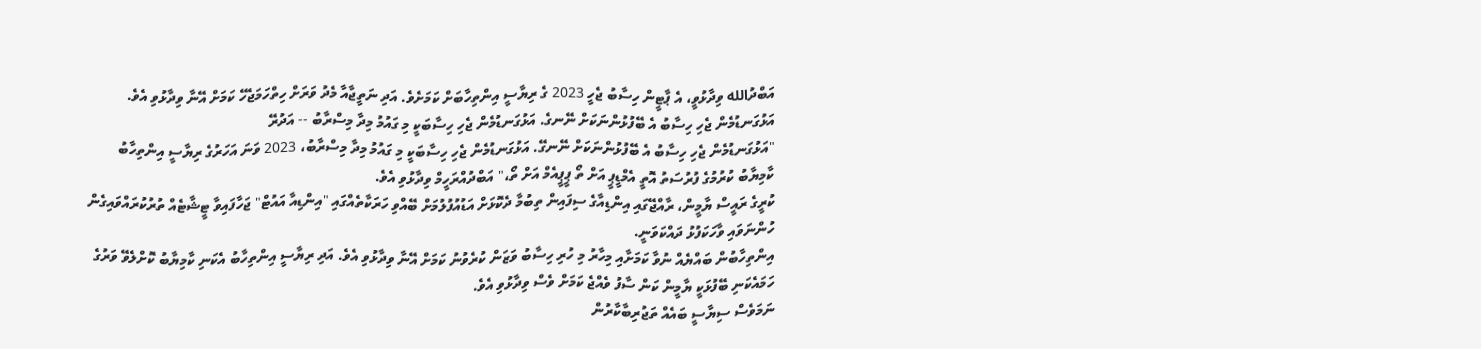އަބްދުالله ވިދާޅުވީ، އެ ޕާޓީން ހިސާބު ޖެހީ 2023 ގެ ރިޔާސީ އިންތިހާބަށް ކަމަށެވެ. އަދި ނަތީޖާއާ މެދު ވަރަށް ހިތްހަމަޖެހޭ ކަމަށް އޭނާ ވިދާޅުވި އެވެ.
އަޅުގަނޑުމެން ޖެހި ހިސާބު އެ ބޭފުޅުންނަކަށް ނޭނގެ. އަޅުގަނޑުމެން ޖެހި ހިސާބަކީ މި ގައުމު މިދާ މިސްރާބު -- އަދުރޭ
"އަޅުގަނޑުމެން ޖެހި ހިސާބު އެ ބޭފުޅުންނަކަށް ނޭނގޭ. އަޅުގަނޑުމެން ޖެހި ހިސާބަކީ މި ގައުމު މިދާ މިސްރާބު، 2023 ވަނަ އަހަރުގެ ރިޔާސީ އިންތިހާބު ކާމިޔާބު ކުރުމުގެ ފުރުސަތު އޮތީ އެމްޑީޕީ އަށް ތޯ ޕީޕީއެމް އަށް ތޯ،" އަބްދުއްރަހީމް ވިދާޅުވި އެވެ.
ކުރީގެ ރައީސް ޔާމީން، ރާއްޖޭގައި އިންޑިއާގެ ސިފައިން ތިބުމާ ދެކޮޅަށް އަޑުއުފުލުމަށް ބޭއްވި ހަރަކާތެއްގައި "އިންޑިއާ އައުޓް" ޖަހާފައިވާ ޓީޝާޓެއް ތުރުކުރައްވައިގެން ހުންނަވައި ވާހަކަފުޅު ދައްކަވަނީ.
އިންތިހާބުން ބައްޔެއް ނުވާ ކަމަށާއި މިހާރު މި ހުރި ހިސާބު ވަޒަން ކުރެވުނު ކަމަށް އޭނާ ވިދާޅުވި އެވެ. އަދި ރިޔާސީ އިންތިހާބު އެކަނި ކާމިޔާބު ކޮށްލެވޭ ވަރުގެ ހަމައެކަނި ބޭފުޅަކީ ޔާމީން ކަން ސާފު ވެއްޖެ ކަމަށް ވެސް ވިދާޅުވި އެވެ.
ނަމަވެސް ސިޔާސީ ބައެއް ތަޖުރިބާކާރުން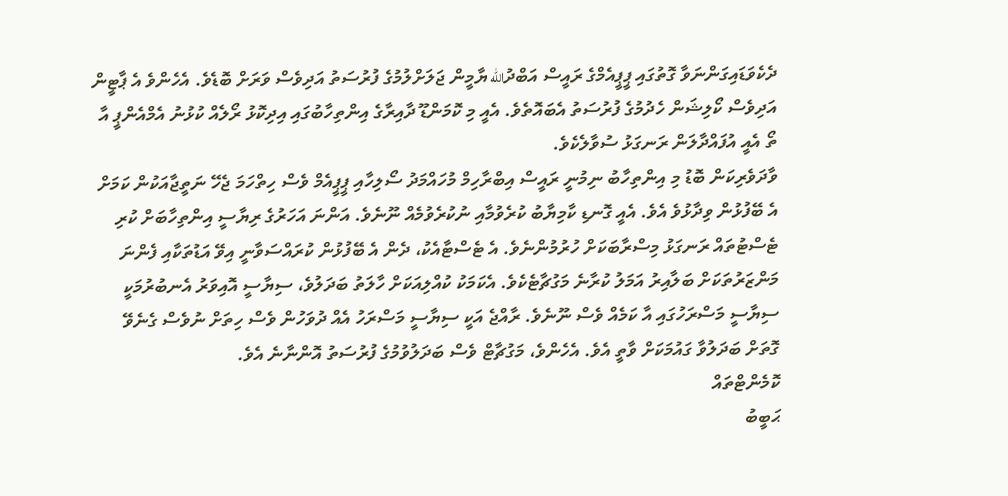ދެކެވަޑައިގަންނަވާ ގޮތުގައި ޕީޕީއެމްގެ ރައީސް އަބްދުالله ޔާމީން ޖަލަށްލުމުގެ ފުރުސަތު އަދިވެސް ވަރަށް ބޮޑެވެ. އެހެންވެ އެ ޕާޓީން އަދިވެސް ކޯލިޝަން ހެދުމުގެ ފުރުސަތު އެބައޮތެވެ. އެއީ މި ކޮމަންޑޫ ދާއިރާގެ އިންތިހާބުގައި އިދިކޮޅު ރޯލެއް ކުޅުނު އެމްއެންޕީ އާ ތޯ އެއީ އުފައްދާލަން ރަނގަޅު ސުވާލެކެވެ.
ވާދަވެރިކަން ބޮޑު މި އިންތިހާބު ނިމުނީ ރައީސް އިބްރާހިމް މުހައްމަދު ސޯލިހާއި ޕީޕީއެމް ވެސް ހިތްހަމަ ޖެހޭ ނަތީޖާއަކުން ކަމަށް އެ ބޭފުޅުން ވިދާޅުވެ އެވެ. އެއީ ގޮނޑި ކާމިޔާބު ކުރެވުމާއި ނުކުރެވުމެއް ނޫނެވެ. އަންނަ އަހަރުގެ ރިޔާސީ އިންތިހާބަށް ކުރި ޓެސްޓުތައް ރަނގަޅު މިސްރާބަކަށް ހުރުމުންނެވެ. އެ ޓެސްޓާއެކު، ދެން އެ ބޭފުޅުން ކުރައްސަވާނީ އިވޭ އަޑުތަކާއި ފެންނަ މަންޒަރުތަކަށް ބަލާއިރު އަމަލު ކުރާނެ މަގުޗާޓެކެވެ. އެކަމަކު ކުއްލިއަކަށް ހާލަތު ބަދަލުވެ، ސިޔާސީ އޮއިވަރު އެނބުރުމަކީ ސިޔާސީ މަސްރަހުގައި އާ ކަމެއް ވެސް ނޫނެވެ. ރާއްޖެ އަކީ ސިޔާސީ މަސްރަހު އެއް ދުވަހުން ވެސް ހިތަށް ނުވެސް ގެނެވޭ ގޮތަށް ބަދަލުވާ ގައުމަކަށް ވާތީ އެވެ. އެހެންވެ، މަގުޗާޓް ވެސް ބަދަލުވުމުގެ ފުރުސަތު އޮންނާނެ އެވެ.
ކޮމެންޓްތައް
ޙަބީބު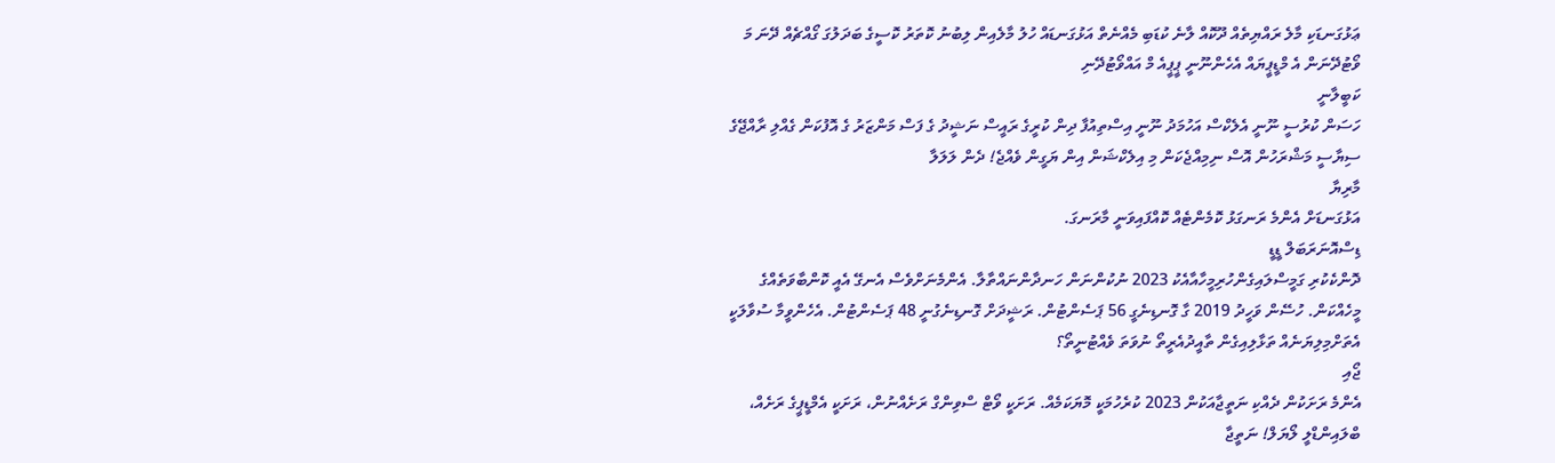ޢަޅުގަނޑަކި މާލެ ރައްޔިތެއް ދޫކޮއް ލާނެ ކުޑަބި މެއްނެތް އަޅުގަނޑައް ހުލު މާލެއިން ލިބުނު ކޮތަރު ކޮސީގެ ބަދަލުގަ ގޯއްޗެއް ދޭނަ މަ ވޯޓުދޭނަން އެ މްޑީޕީޔައް އެހެންނޫނީ ޕީޕީއެ މް އައްވޯޓުދޭނި
ކަބީލާނީ
ހަސަން ކުރުސީ ނޫނީ އެލެކްސް އަހުމަދު ނޫނީ އިސްތިއުފާ ދިން ކުރީގެ ރައީސް ނަޝީދު ގެ ފަސް މަންޒަރު ގެ އޮފުކަން ގެއްލި ރާއްޖޭގެ ސިޔާސީ މަޝްރަހުން އޮސް ނިމިއްޖެކަން މި އިލެކްޝަން އިން ޔަގީން ވެއްޖެ! ދެން ލަލަލާ
މާރިޔާ
އަޅުގަނޑަށް އެންމެ ރަނގަޅު ކޮމެންޓެއް ކޮއްފައިވަނީ މާރަނގަ.
ޑިސްއޮނަރަބަލް ޑީޑީ
ދޮންކެކުރި ގަމީސްލައިގެންހުރިމީހާއާއެކު 2023 ނުކުންނަން ހަނދާންނައްތާލާ. އެންމެނަށްވެސް އެނގޭ އެއީ ކޮންބާވަތެއްގެ މީހެއްކަން. ހުސޭން ވަހީދު 2019 ގާ ގޮނޑިނެގީ 56 ޕަސެންޓުން. ރަޝީދަށް ގޮނޑިނެގުނީ 48 ޕަސެންޓުން. އެހެންވީމާ ސުވާލަކީ އެތަށްމިލިޔަނެއް ތަޅާލިއިގެން ތާއީދުއެރީތޯ ނުވަތަ ވެއްޓުނީތޯ؟
ޖޯއި
އެންމެ ރަށަކުން ދެއްކި ނަތީޖާއަކުން 2023 ކުރެހުމަކީ މޮޔަކަމެއް. ރަށަކީ ވޯޓް ސްވިންގް ރަށެއްނުން، ރަށަކީ އެމްޑީޕީގެ ރަށެއް، ބްލައިންޑްލީ ލޯޔަލް! ނަތީޖާ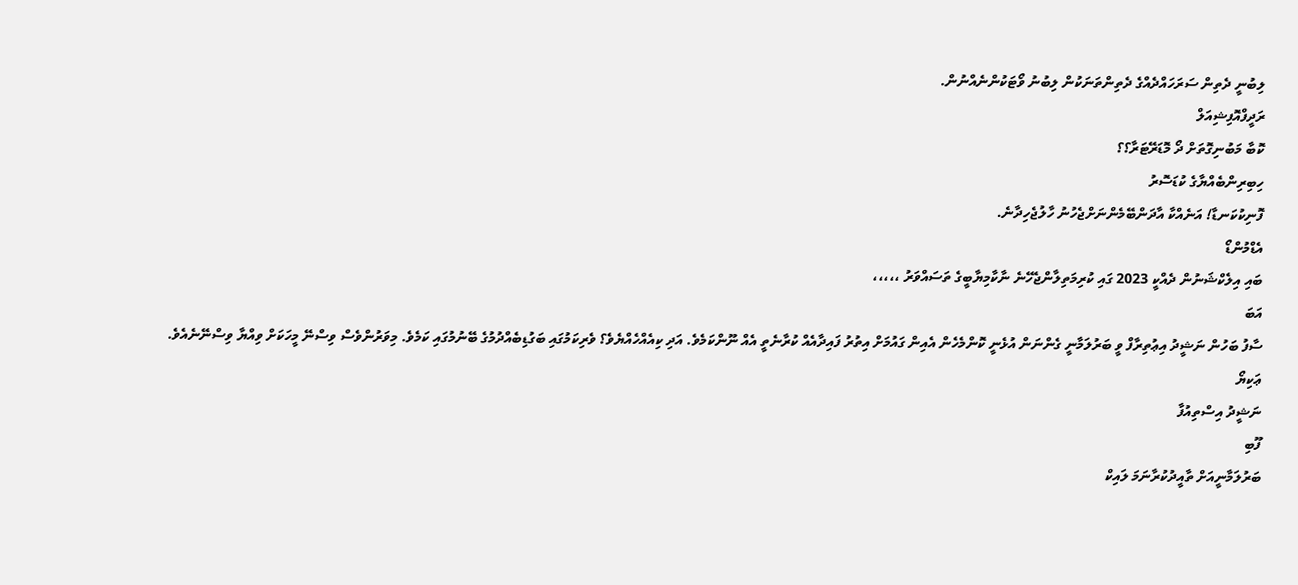ލިބުނީ ދެތިން ސަރަހައްދެއްގެ ދެތިންތަނަކުން ލިބުނު ވޯޓަކުންނެއްނުން.
ރަދީފްއޮފިޝިއަލް
ކޮބާ މަބުނިގޮތަށް ދޯ މޮޑަރޭޓަރާ؟؟
ހިބިރިންބެއްޔާގެ ކުޑަސޮރު
ފޮނިކުކަނޑާ! އަނެއްކާ އާދަންބޭމެންނަށްޖެހުނު ހާލުޖެހިދާނެ.
އެޑްމުންޑޯ
ބައި އިލެކްޝަނުން ދެއްކީ 2023 ގައި ކުރިމަތިލާންޖެހޭނެ ނާކާމިޔާބީގެ ތަސައްވަރު ،،،،،
އަބަ
ސާފު ބަހުން ނަޝީދު އިޢުތިރާފް ވީ ބަރުލަމާނީ ގެންނަން އުޅެނީ ކޮންމެހެން އެއިން ގައުމަށް އިތުރު ފައިދާއެއް ކުރާނެތީ އެއް ނޫންކަމެވެ. އަދި ކިއެއްހެއްޔެވެ؟ ވެރިކަމުގައި ބަގުޑިބެއްދުމުގެ ބޭނުމުގައި ކަމެވެ. މިވަރުންވެސް ވިސްނޭ މީހަކަށް ވިއްޔާ ވިސްނޭނެއެވެ.
ޢަކިޔޯ
ނަޝީދު އިސްތިއުފާ
ފޫބި
ބަރުލަމާނީއަށް ތާއީދުކުރާނަމަ ލައިކް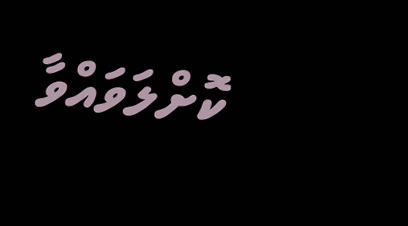ކޮށްލަވައްވާ